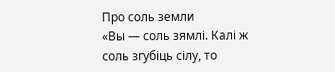Про соль земли
«Вы — соль зямлі. Калі ж соль згубіць сілу, то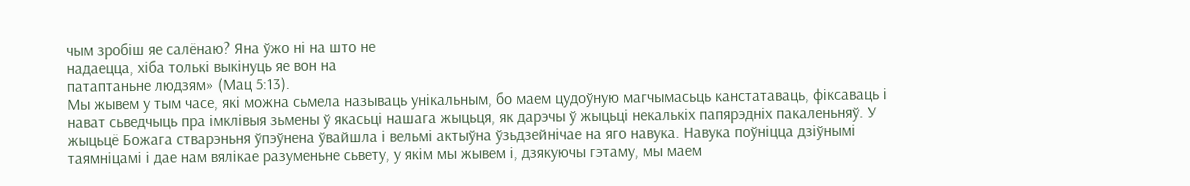чым зробіш яе салёнаю? Яна ўжо ні на што не
надаецца, хіба толькі выкінуць яе вон на
патаптаньне людзям» (Мац 5:13).
Мы жывем у тым часе, які можна сьмела называць унікальным, бо маем цудоўную магчымасьць канстатаваць, фіксаваць і нават сьведчыць пра імклівыя зьмены ў якасьці нашага жыцьця, як дарэчы ў жыцьці некалькіх папярэдніх пакаленьняў. У жыцьцё Божага стварэньня ўпэўнена ўвайшла і вельмі актыўна ўзьдзейнічае на яго навука. Навука поўніцца дзіўнымі таямніцамі і дае нам вялікае разуменьне сьвету, у якім мы жывем і, дзякуючы гэтаму, мы маем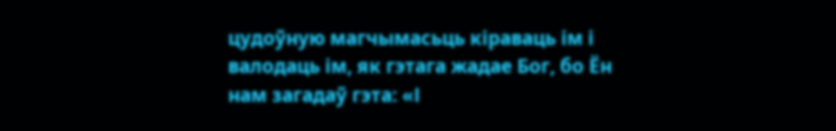цудоўную магчымасьць кіраваць ім і валодаць ім, як гэтага жадае Бог, бо Ён нам загадаў гэта: «І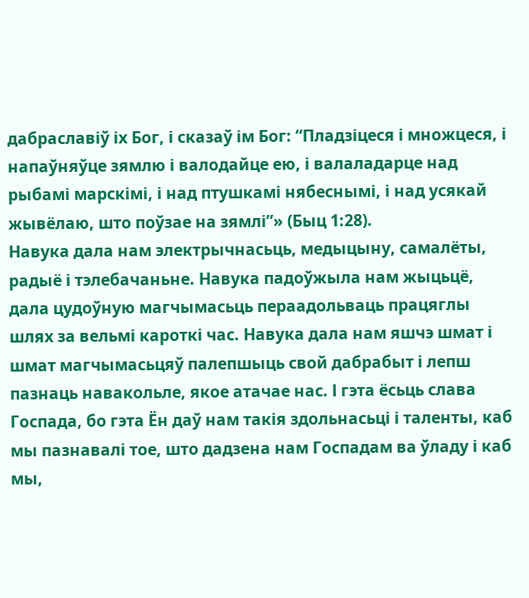дабраславіў іх Бог, і сказаў ім Бог: “Пладзіцеся і множцеся, і напаўняўце зямлю і валодайце ею, і валаладарце над рыбамі марскімі, і над птушкамі нябеснымі, і над усякай жывёлаю, што поўзае на зямлі”» (Быц 1:28).
Навука дала нам электрычнасьць, медыцыну, самалёты, радыё і тэлебачаньне. Навука падоўжыла нам жыцьцё, дала цудоўную магчымасьць пераадольваць працяглы шлях за вельмі кароткі час. Навука дала нам яшчэ шмат і шмат магчымасьцяў палепшыць свой дабрабыт і лепш пазнаць навакольле, якое атачае нас. І гэта ёсьць слава Госпада, бо гэта Ён даў нам такія здольнасьці і таленты, каб мы пазнавалі тое, што дадзена нам Госпадам ва ўладу і каб мы,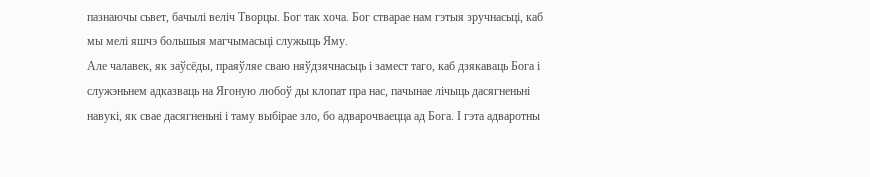пазнаючы сьвет, бачылі веліч Творцы. Бог так хоча. Бог стварае нам гэтыя зручнасьці, каб мы мелі яшчэ большыя магчымасьці служыць Яму.
Але чалавек, як заўсёды, праяўляе сваю няўдзячнасьць і замест таго, каб дзякаваць Бога і служэньнем адказваць на Ягоную любоў ды клопат пра нас, пачынае лічыць дасягненьні навукі, як свае дасягненьні і таму выбірае зло, бо адварочваецца ад Бога. І гэта адваротны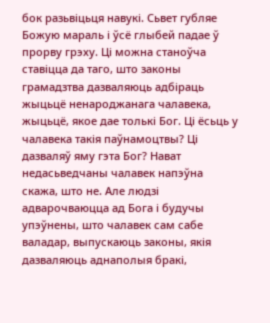бок разьвіцьця навукі. Сьвет губляе Божую мараль і ўсё глыбей падае ў прорву грэху. Ці можна станоўча ставіцца да таго, што законы грамадзтва дазваляюць адбіраць жыцьцё ненароджанага чалавека, жыцьцё, якое дае толькі Бог. Ці ёсьць у чалавека такія паўнамоцтвы? Ці дазваляў яму гэта Бог? Нават недасьведчаны чалавек напэўна скажа, што не. Але людзі адварочваюцца ад Бога і будучы упэўнены, што чалавек сам сабе валадар, выпускаюць законы, якія дазваляюць аднаполыя бракі,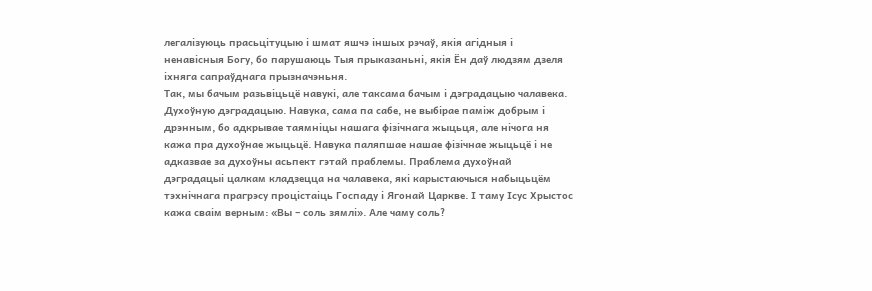легалізуюць прасьцітуцыю і шмат яшчэ іншых рэчаў, якія агідныя і ненавісныя Богу, бо парушаюць Тыя прыказаньні, якія Ён даў людзям дзеля іхняга сапраўднага прызначэньня.
Так, мы бачым разьвіцьцё навукі, але таксама бачым і дэградацыю чалавека. Духоўную дэградацыю. Навука, сама па сабе, не выбірае паміж добрым і дрэнным, бо адкрывае таямніцы нашага фізічнага жыцьця, але нічога ня кажа пра духоўнае жыцьцё. Навука паляпшае нашае фізічнае жыцьцё і не адказвае за духоўны асьпект гэтай праблемы. Праблема духоўнай дэградацыі цалкам кладзецца на чалавека, які карыстаючыся набыцьцём тэхнічнага прагрэсу процістаіць Госпаду і Ягонай Царкве. І таму Ісус Хрыстос кажа сваім верным: «Вы – соль зямлі». Але чаму соль?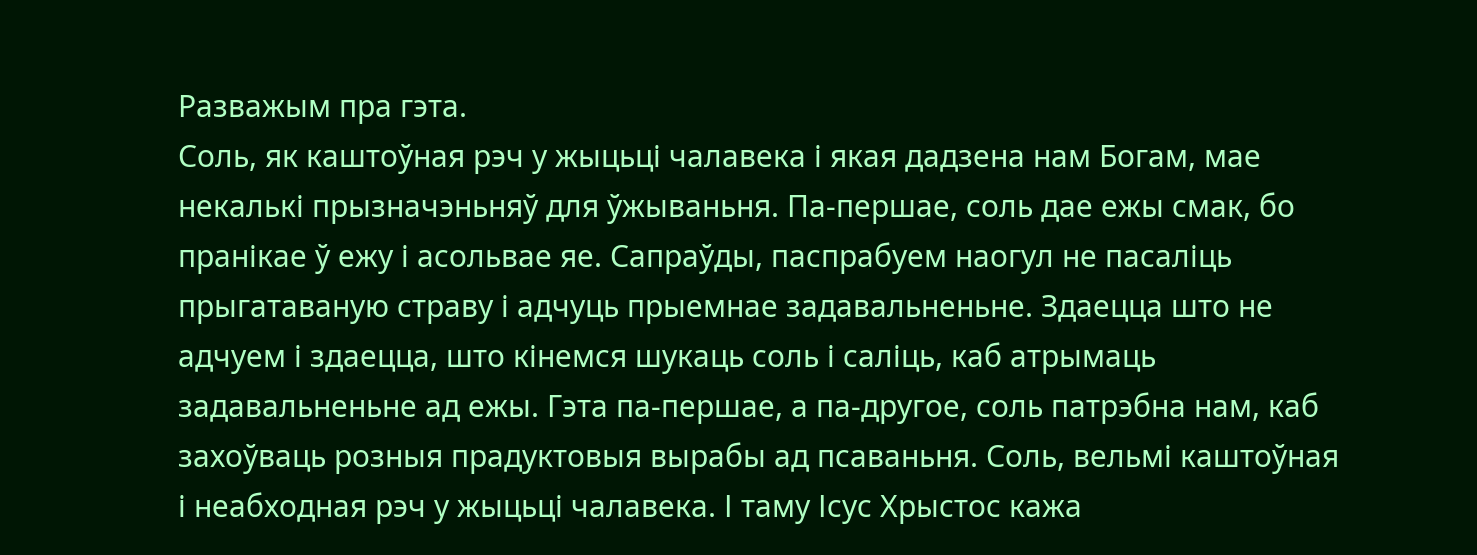Разважым пра гэта.
Соль, як каштоўная рэч у жыцьці чалавека і якая дадзена нам Богам, мае некалькі прызначэньняў для ўжываньня. Па-першае, соль дае ежы смак, бо пранікае ў ежу і асольвае яе. Сапраўды, паспрабуем наогул не пасаліць прыгатаваную страву і адчуць прыемнае задавальненьне. Здаецца што не адчуем і здаецца, што кінемся шукаць соль і саліць, каб атрымаць задавальненьне ад ежы. Гэта па-першае, а па-другое, соль патрэбна нам, каб захоўваць розныя прадуктовыя вырабы ад псаваньня. Соль, вельмі каштоўная і неабходная рэч у жыцьці чалавека. І таму Ісус Хрыстос кажа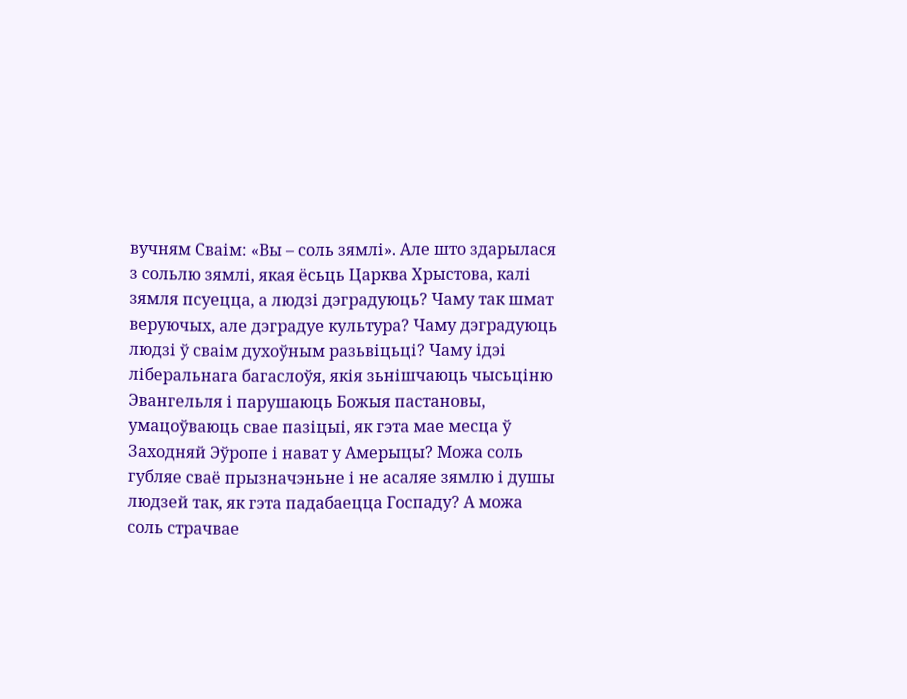вучням Сваім: «Вы – соль зямлі». Але што здарылася з сольлю зямлі, якая ёсьць Царква Хрыстова, калі зямля псуецца, а людзі дэградуюць? Чаму так шмат веруючых, але дэградуе культура? Чаму дэградуюць людзі ў сваім духоўным разьвіцьці? Чаму ідэі ліберальнага багаслоўя, якія зьнішчаюць чысьціню Эвангельля і парушаюць Божыя пастановы, умацоўваюць свае пазіцыі, як гэта мае месца ў Заходняй Эўропе і нават у Амерыцы? Можа соль губляе сваё прызначэньне і не асаляе зямлю і душы людзей так, як гэта падабаецца Госпаду? А можа соль страчвае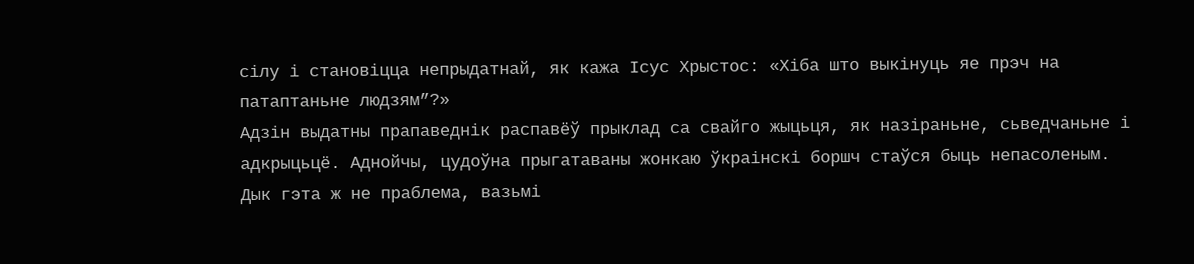сілу і становіцца непрыдатнай, як кажа Ісус Хрыстос: «Хіба што выкінуць яе прэч на патаптаньне людзям”?»
Адзін выдатны прапаведнік распавёў прыклад са свайго жыцьця, як назіраньне, сьведчаньне і адкрыцьцё. Аднойчы, цудоўна прыгатаваны жонкаю ўкраінскі боршч стаўся быць непасоленым. Дык гэта ж не праблема, вазьмі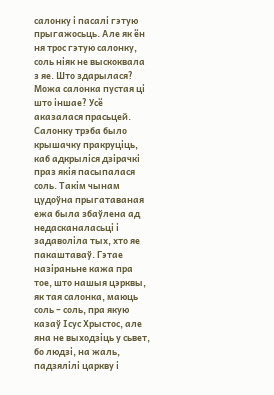салонку і пасалі гэтую прыгажосьць. Але як ён ня трос гэтую салонку, соль ніяк не выскоквала з яе. Што здарылася? Можа салонка пустая ці што іншае? Усё аказалася прасьцей. Салонку трэба было крышачку пракруціць, каб адкрыліся дзірачкі праз якія пасыпалася соль. Такім чынам цудоўна прыгатаваная ежа была збаўлена ад недасканаласьці і задаволіла тых, хто яе пакаштаваў. Гэтае назіраньне кажа пра тое, што нашыя цэрквы, як тая салонка, маюць соль – соль, пра якую казаў Ісус Хрыстос, але яна не выходзіць у сьвет, бо людзі, на жаль, падзялілі царкву і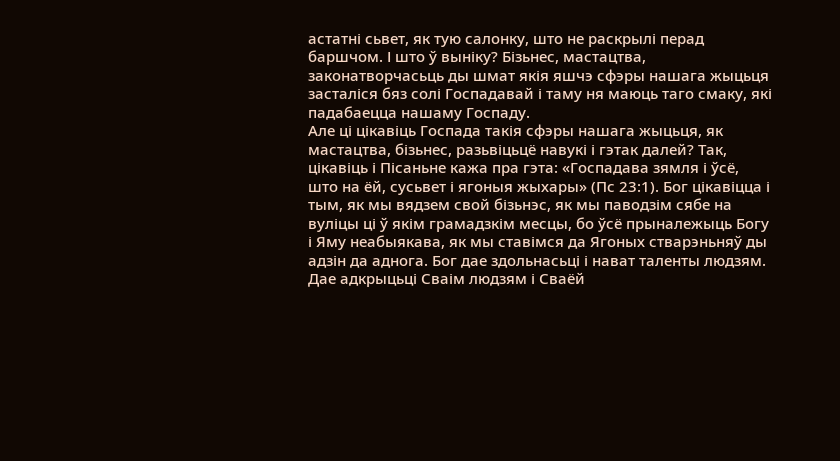астатні сьвет, як тую салонку, што не раскрылі перад баршчом. І што ў выніку? Бізьнес, мастацтва, законатворчасьць ды шмат якія яшчэ сфэры нашага жыцьця засталіся бяз солі Госпадавай і таму ня маюць таго смаку, які падабаецца нашаму Госпаду.
Але ці цікавіць Госпада такія сфэры нашага жыцьця, як мастацтва, бізьнес, разьвіцьцё навукі і гэтак далей? Так, цікавіць і Пісаньне кажа пра гэта: «Госпадава зямля і ўсё, што на ёй, сусьвет і ягоныя жыхары» (Пс 23:1). Бог цікавіцца і тым, як мы вядзем свой бізьнэс, як мы паводзім сябе на вуліцы ці ў якім грамадзкім месцы, бо ўсё прыналежыць Богу і Яму неабыякава, як мы ставімся да Ягоных стварэньняў ды адзін да аднога. Бог дае здольнасьці і нават таленты людзям. Дае адкрыцьці Сваім людзям і Сваёй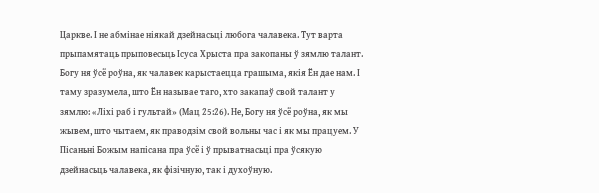Царкве. І не абмінае ніякай дзейнасьці любога чалавека. Тут варта прыпамятаць прыповесьць Ісуса Хрыста пра закопаны ў зямлю талант. Богу ня ўсё роўна, як чалавек карыстаецца грашыма, якія Ён дае нам. І таму зразумела, што Ён называе таго, хто закапаў свой талант у зямлю: «Ліхі раб і гультай» (Мац 25:26). Не, Богу ня ўсё роўна, як мы жывем, што чытаем, як праводзім свой вольны час і як мы працуем. У Пісаньні Божым напісана пра ўсё і ў прыватнасьці пра ўсякую дзейнасьць чалавека, як фізічную, так і духоўную.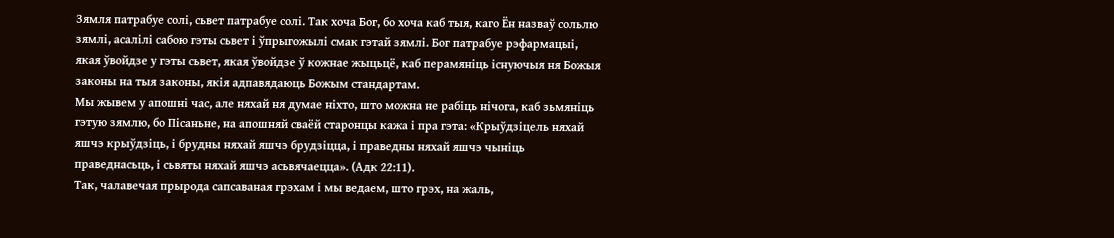Зямля патрабуе солі, сьвет патрабуе солі. Так хоча Бог, бо хоча каб тыя, каго Ён назваў сольлю зямлі, асалілі сабою гэты сьвет і ўпрыгожылі смак гэтай зямлі. Бог патрабуе рэфармацыі, якая ўвойдзе у гэты сьвет, якая ўвойдзе ў кожнае жыцьцё, каб перамяніць існуючыя ня Божыя законы на тыя законы, якія адпавядаюць Божым стандартам.
Мы жывем у апошні час, але няхай ня думае ніхто, што можна не рабіць нічога, каб зьмяніць гэтую зямлю, бо Пісаньне, на апошняй сваёй старонцы кажа і пра гэта: «Крыўдзіцель няхай яшчэ крыўдзіць, і брудны няхай яшчэ брудзіцца, і праведны няхай яшчэ чыніць праведнасьць, і сьвяты няхай яшчэ асьвячаецца». (Адк 22:11).
Так, чалавечая прырода сапсаваная грэхам і мы ведаем, што грэх, на жаль,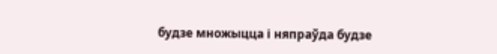будзе множыцца і няпраўда будзе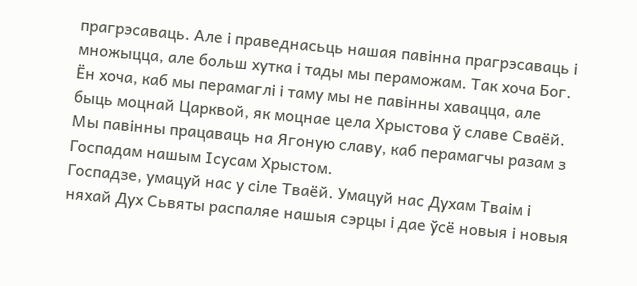прагрэсаваць. Але і праведнасьць нашая павінна прагрэсаваць і множыцца, але больш хутка і тады мы пераможам. Так хоча Бог. Ён хоча, каб мы перамаглі і таму мы не павінны хавацца, але быць моцнай Царквой, як моцнае цела Хрыстова ў славе Сваёй. Мы павінны працаваць на Ягоную славу, каб перамагчы разам з Госпадам нашым Ісусам Хрыстом.
Госпадзе, умацуй нас у сіле Тваёй. Умацуй нас Духам Тваім і няхай Дух Сьвяты распаляе нашыя сэрцы і дае ўсё новыя і новыя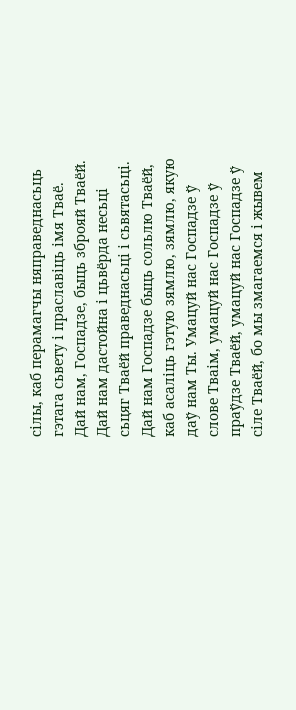сілы, каб перамагчы няправеднасьць гэтага сьвету і праславіць імя Тваё. Дай нам, Госпадзе, быць зброяй Тваёй. Дай нам дастойна і цьвёрда несьці сьцяг Тваёй праведнасьці і сьвятасьці. Дай нам Госпадзе быць сольлю Тваёй, каб асаліць гэтую зямлю, зямлю, якую даў нам Ты. Умацуй нас Госпадзе ў слове Тваім, умацуй нас Госпадзе ў праўдзе Тваёй, умацуй нас Госпадзе ў сіле Тваёй, бо мы змагаемся і жывем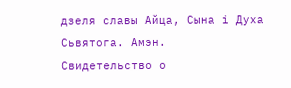дзеля славы Айца, Сына і Духа Сьвятога. Амэн.
Свидетельство о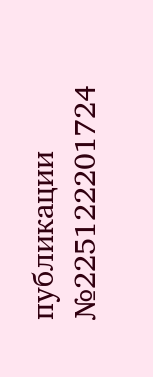публикации №225122201724